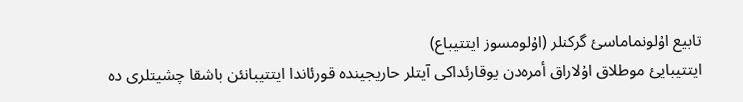تابیع اۇلونماماسئ گرکنلر (اۇلومسوز ایتتیباع)
ایتتیبایئ موطلاق اۇلاراق أمرەدن یوقارئداکی آیتلر حاریجیندە قورئاندا ایتتیبانئن باشقا چشیتلری دە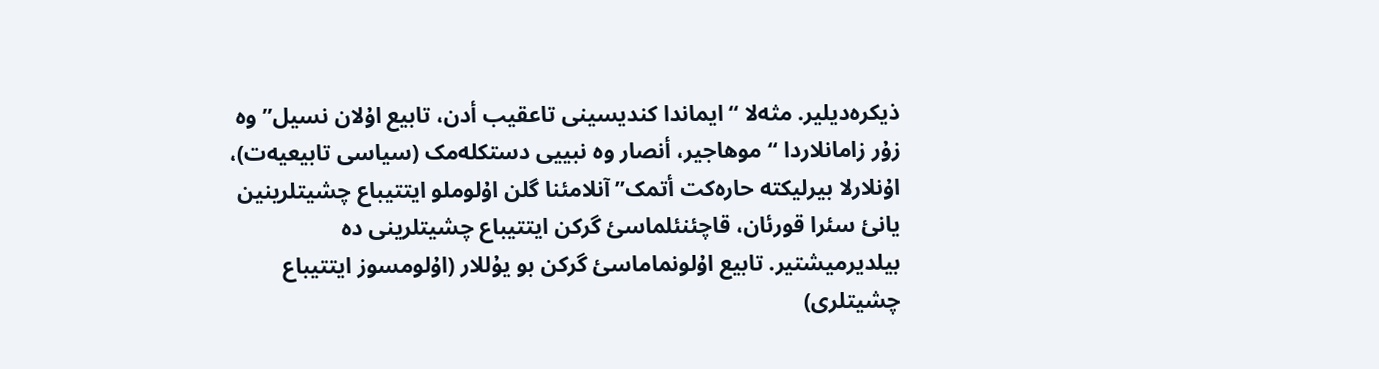ذیکرەدیلیر. مثەلا “ایماندا کندیسینی تاعقیب أدن، تابیع اۇلان نسیل” وە زۇر زامانلاردا “موهاجیر، أنصار وە نبییی دستکلەمک (سیاسی تابیعیەت)، اۇنلارلا بیرلیکتە حارەکت أتمک” آنلامئنا گلن اۇلوملو ایتتیباع چشیتلرینین یانئ سئرا قورئان، قاچئنئلماسئ گرکن ایتتیباع چشیتلرینی دە بیلدیرمیشتیر. تابیع اۇلونماماسئ گرکن بو یۇللار (اۇلومسوز ایتتیباع چشیتلری)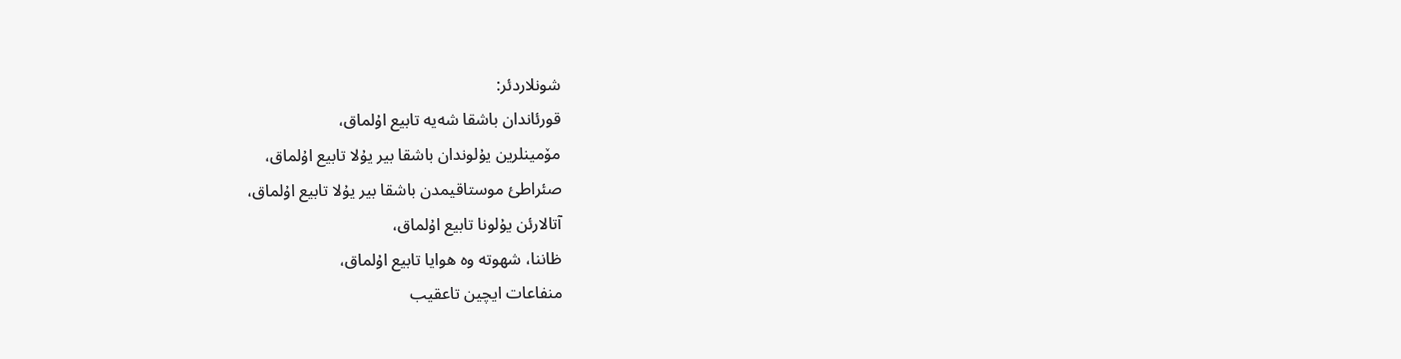شونلاردئر:
قورئاندان باشقا شەیە تابیع اۇلماق،
مۆمینلرین یۇلوندان باشقا بیر یۇلا تابیع اۇلماق،
صئراطئ موستاقیمدن باشقا بیر یۇلا تابیع اۇلماق،
آتالارئن یۇلونا تابیع اۇلماق،
ظاننا، شهوتە وە هوایا تابیع اۇلماق،
منفاعات ایچین تاعقیب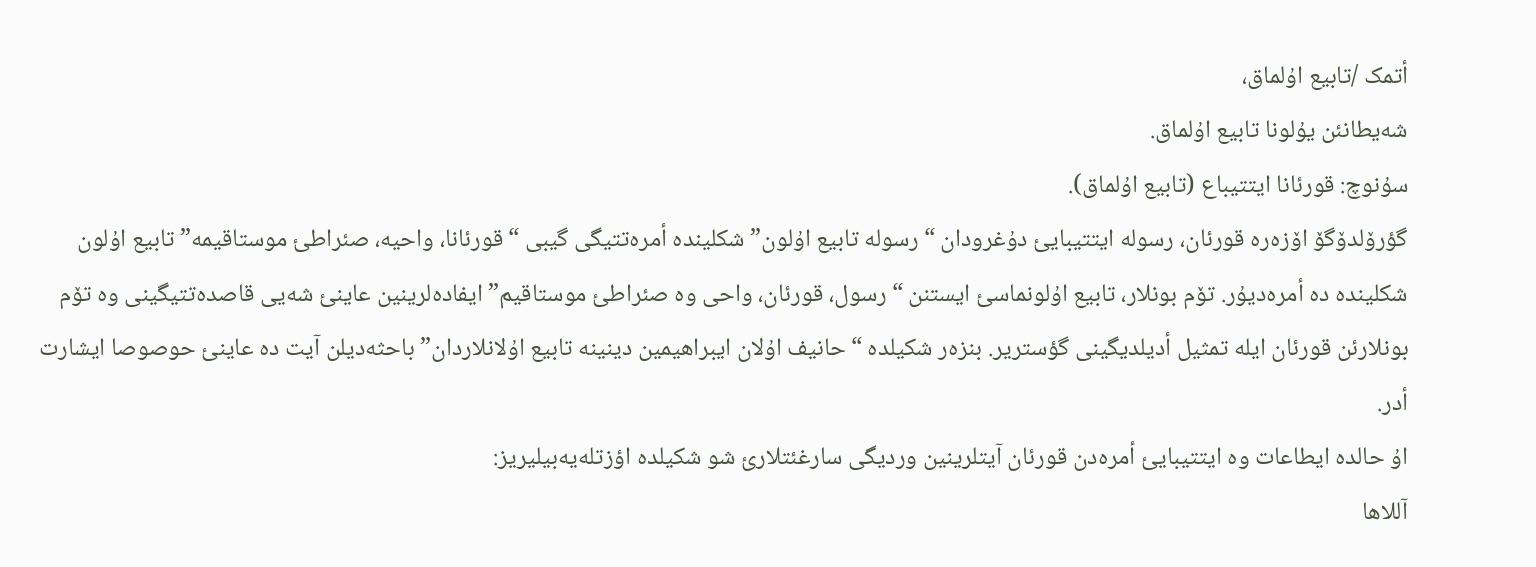أتمک /تابیع اۇلماق،
شەیطانئن یۇلونا تابیع اۇلماق.
سۇنوچ: قورئانا ایتتیباع (تابیع اۇلماق).
گؤرۆلدۆگۆ اۆزەرە قورئان، رسولە ایتتیبایئ دۇغرودان “رسولە تابیع اۇلون” شکلیندە أمرەتتیگی گیبی “قورئانا، واحیە، صئراطئ موستاقیمە” تابیع اۇلون شکلیندە دە أمرەدیۇر. تۆم بونلار، تابیع اۇلونماسئ ایستنن “رسول، قورئان، واحی وە صئراطئ موستاقیم” ایفادەلرینین عاینئ شەیی قاصدەتتیگینی وە تۆم بونلارئن قورئان ایلە تمثیل أدیلدیگینی گؤستریر. بنزەر شکیلدە “حانیف اۇلان ایبراهیمین دینینە تابیع اۇلانلاردان” باحثەدیلن آیت دە عاینئ حوصوصا ایشارت أدر.
اۇ حالدە ایطاعات وە ایتتیبایئ أمرەدن قورئان آیتلرینین وردیگی سارغئتلارئ شو شکیلدە اؤزتلەیەبیلیریز:
آللاها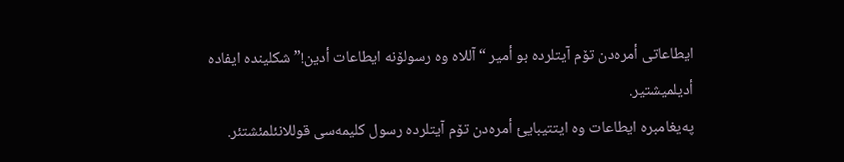ایطاعاتی أمرەدن تۆم آیتلردە بو أمیر “آللاە وە رسولۆنە ایطاعات أدین!” شکلیندە ایفادە أدیلمیشتیر.
پەیغامبرە ایطاعات وە ایتتیبایئ أمرەدن تۆم آیتلردە رسول کلیمەسی قوللانئلمئشتئر.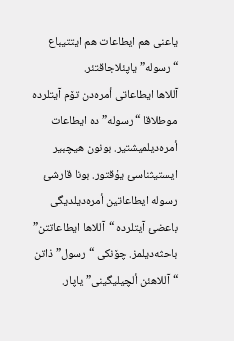یاعنی هم ایطاعات هم ایتتیباع “رسولە” یاپئلاجاقتئر.
آللاها ایطاعاتی أمرەدن تۆم آیتلردە موطلاقا “رسولە” دە ایطاعات أمرەدیلمیشتیر. بونون هیچبیر ایستیثناسئ یۇقتور. بونا قارشئ رسولە ایطاعاتین أمرەدیلدیگی باعضئ آیتلردە “آللاها ایطاعاتتن” باحثەدیلمز. چۆنکی “رسول” ذاتن “آللاهئن ألچیلیگینی” یاپار.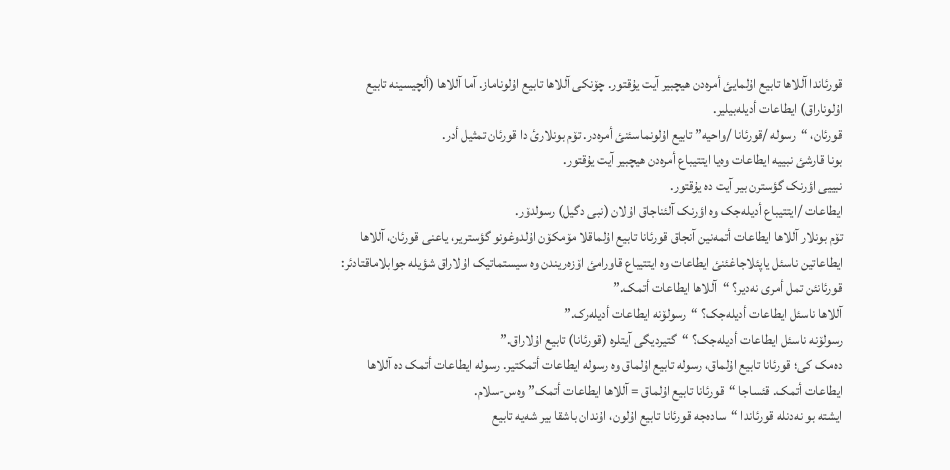قورئاندا آللاها تابیع اۇلمایئ أمرەدن هیچبیر آیت یۇقتور. چۆنکی آللاها تابیع اۇلوناماز. آما آللاها (ألچیسینە تابیع اۇلوناراق) ایطاعات أدیلەبیلیر.
قورئان، “رسولە /قورئانا /واحیە” تابیع اۇلونماسئنئ أمرەدر. تۆم بونلارئ دا قورئان تمثیل أدر.
بونا قارشئ نبییە ایطاعات وەیا ایتتیباع أمرەدن هیچبیر آیت یۇقتور.
نبییی اؤرنک گؤسترن بیر آیت دە یۇقتور.
ایطاعات /ایتتیباع أدیلەجک وە اؤرنک آلئناجاق اۇلان (نبی دگیل) رسولدۆر.
تۆم بونلار آللاها ایطاعات أتمەنین آنجاق قورئانا تابیع اۇلماقلا مۆمکۆن اۇلدوغونو گؤستریر، یاعنی قورئان، آللاها ایطاعاتین ناسئل یاپئلاجاغئنئ ایطاعات وە ایتتیباع قاورامئ اۆزەریندن وە سیستماتیک اۇلاراق شؤیلە جوابلاماقتادئر:
قورئانئن تمل أمری نەدیر؟ “آللاها ایطاعات أتمک.”
آللاها ناسئل ایطاعات أدیلەجک؟ “رسولۆنە ایطاعات أدیلەرک.”
رسولۆنە ناسئل ایطاعات أدیلەجک؟ “گتیردیگی آیتلرە (قورئانا) تابیع اۇلاراق.”
دەمک کی؛ قورئانا تابیع اۇلماق، رسولە تابیع اۇلماق وە رسولە ایطاعات أتمکتیر. رسولە ایطاعات أتمک دە آللاها ایطاعات أتمک. قئساجا “قورئانا تابیع اۇلماق = آللاها ایطاعات أتمک” وەس-سلام.
ایشتە بو نەدنلە قورئاندا “سادەجە قورئانا تابیع اۇلون، اۇندان باشقا بیر شەیە تابیع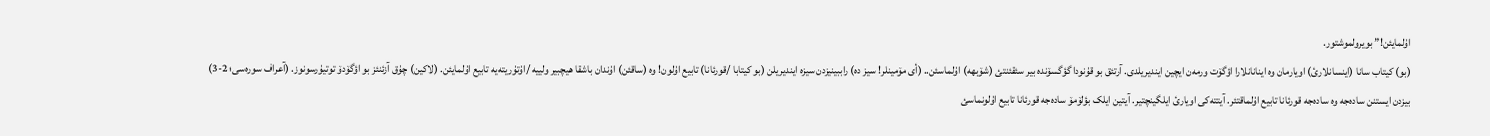اۇلمایئن!” بویرولموشتور.
(بو) کیتاب سانا (اینسانلارئ) اویارمان وە اینانانلارا اؤگۆت ورمەن ایچین ایندیریلدی. آرتئق بو قۇنودا گؤگسۆندە بیر سئقئنتئ (شۆبهە) اۇلماسئن.. (أی مۆمینلر! سیز دە) راببینیزدن سیزە ایندیریلن (بو کیتابا /قورئانا) تابیع اۇلون! وە (ساقئن) اۇندان باشقا هیچبیر ولییە /اۇتۇریتەیە تابیع اۇلمایئن. (لاکین) چۇق آزئنئز بو اؤگۆدۆ توتیۇرسونوز. (آعراف سورەسی؛ 2-3)
بیزدن ایستنن سادەجە وە سادەجە قورئانا تابیع اۇلماقتئر. آیتتەکی اویارئ ایلگینچتیر. آیتین ایلک بؤلۆمۆ سادەجە قورئانا تابیع اۇلونماسئ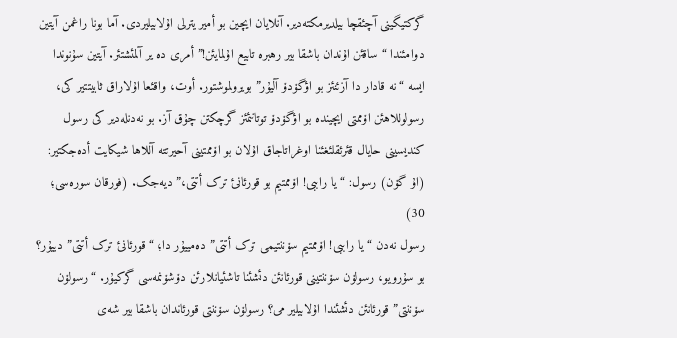گرکتیگینی آچئقچا بیلدیرمکتەدیر. آنلایان ایچین بو أمیر یترلی اۇلابیلیردی. آما بونا راغمن آیتین دوامئندا “ساقئن اۇندان باشقا بیر رهبرە تابیع اۇلمایئن!” أمری دە یر آلمئشتئر. آیتین سۇنوندا ایسە “نە قادار دا آزئنئز بو اؤگۆدۆ آلیۇر” بویرولموشتور. أوت، واقئعا اۇلاراق ثابیتتیر کی، رسولوللاهئن اۆممتی ایچیندە بو اؤگۆدۆ توتانئمئز گرچکتن چۇق آز. بو نەدنلەدیر کی رسول کندیسینی حایال قئرئقلئغئنا اوغراتاجاق اۇلان بو اۆممتینی آحیرتتە آللاها شیکایت أدەجکتیر:
(اۇ گۆن) رسول: “یا راببی! اۆممتیم بو قورئانئ ترک أتتی،” دیەجک. (فورقان سورەسی؛ 30)
رسول نەدن “یا راببی! اۆممتیم سۆننتیمی ترک أتتی” دەمییۇر دا؛ “قورئانئ ترک أتتی” دییۇر؟ بو سۇرویو، رسولۆن سۆننتینی قورئانئن دئشئنا تاشئیانلارئن دۆشۆنمەسی گرکیۇر. “رسولۆن سۆننتی” قورئانئن دئشئندا اۇلابیلیر می؟ رسولۆن سۆننتی قورئاندان باشقا بیر شەی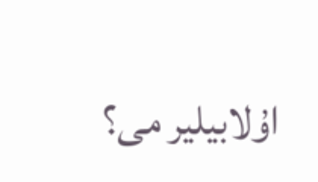اۇلابیلیر می؟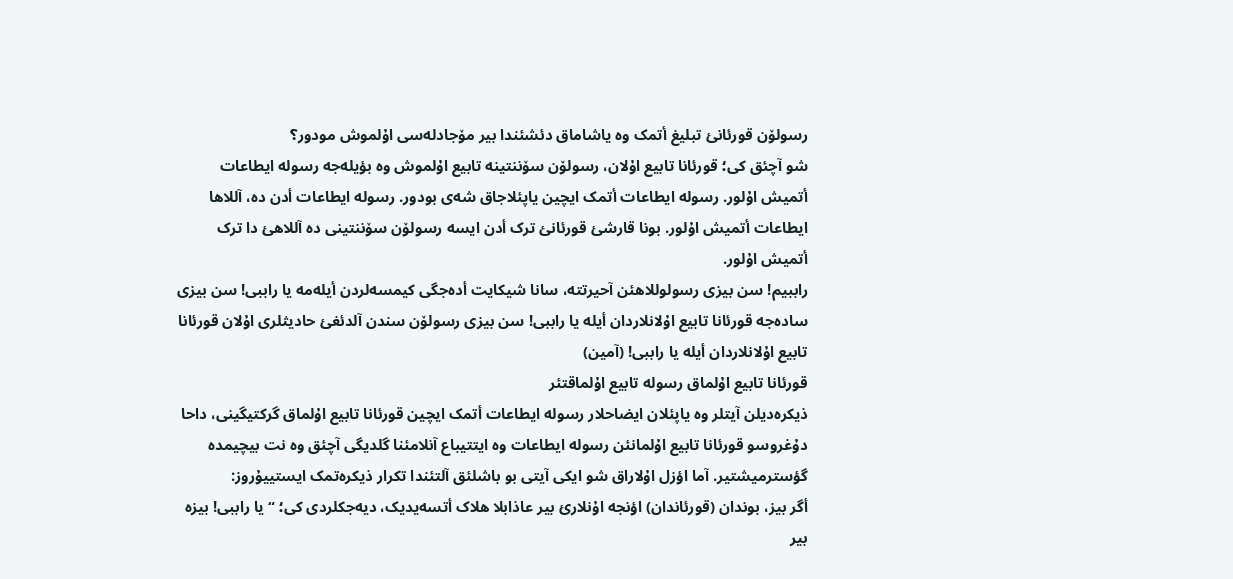رسولۆن قورئانئ تبلیغ أتمک وە یاشاماق دئشئندا بیر مۆجادلەسی اۇلموش مودور؟
شو آچئق کی؛ قورئانا تابیع اۇلان، رسولۆن سۆننتینە تابیع اۇلموش وە بؤیلەجە رسولە ایطاعات أتمیش اۇلور. رسولە ایطاعات أتمک ایچین یاپئلاجاق شەی بودور. رسولە ایطاعات أدن دە، آللاها ایطاعات أتمیش اۇلور. بونا قارشئ قورئانئ ترک أدن ایسە رسولۆن سۆننتینی دە آللاهئ دا ترک أتمیش اۇلور.
راببیم! سن بیزی رسولوللاهئن آحیرتتە، سانا شیکایت أدەجگی کیمسەلردن أیلەمە یا راببی! سن بیزی سادەجە قورئانا تابیع اۇلانلاردان أیلە یا راببی! سن بیزی رسولۆن سندن آلدئغئ حادیثلری اۇلان قورئانا تابیع اۇلانلاردان أیلە یا راببی! (آمین)
قورئانا تابیع اۇلماق رسولە تابیع اۇلماقتئر
ذیکرەدیلن آیتلر وە یاپئلان ایضاحلار رسولە ایطاعات أتمک ایچین قورئانا تابیع اۇلماق گرکتیگینی، داحا دۇغروسو قورئانا تابیع اۇلمانئن رسولە ایطاعات وە ایتتیباع آنلامئنا گلدیگی آچئق وە نت بیچیمدە گؤسترمیشتیر. آما اؤزل اۇلاراق شو ایکی آیتی بو باشلئق آلتئندا تکرار ذیکرەتمک ایستییۇروز:
أگر بیز، بوندان (قورئاندان) اؤنجە اۇنلارئ بیر عاذابلا هلاک أتسەیدیک، دیەجکلردی کی؛ “یا راببی! بیزە بیر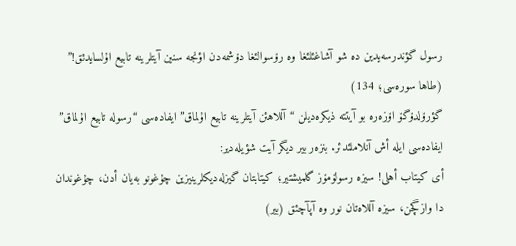رسول گؤندرسەیدین دە شو آشاغئلئغا وە رۆسوالئغا دۆشمەدن اؤنجە سنین آیتلرینە تابیع اۇلسایدئق!” (طاها سورەسی؛ 134)
گؤرۆلدۆگۆ اۆزەرە بو آیتتە ذیکرەدیلن “آللاهئن آیتلرینە تابیع اۇلماق” ایفادەسی “رسولە تابیع اۇلماق” ایفادەسی ایلە أش آنلاملئدئر. بنزەر بیر دیگر آیت شؤیلەدیر:
أی کیتاب أهلی! سیزە رسولۆمۆز گلمیشتیر؛ کیتابتان گیزلەدیکلرینیزین چۇغونو بەیان أدن، چۇغوندان دا وازگچن، سیزە آللاەتان نور وە آپآچئق (بیر)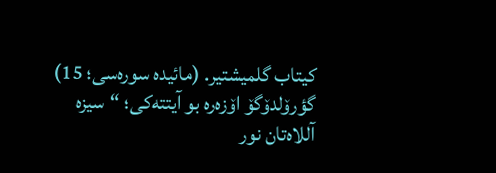کیتاب گلمیشتیر. (مائیدە سورەسی؛ 15)
گؤرۆلدۆگۆ اۆزەرە بو آیتتەکی؛ “سیزە آللاەتان نور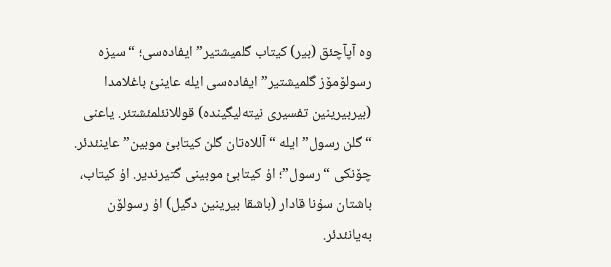وە آپآچئق (بیر) کیتاب گلمیشتیر” ایفادەسی؛ “سیزە رسولۆمۆز گلمیشتیر” ایفادەسی ایلە عاینئ باغلامدا (بیربیرینین تفسیری نیتەلیگیندە) قوللانئلمئشتئر. یاعنی “گلن رسول” ایلە “آللاەتان گلن کیتابئ موبین” عاینئدئر. چۆنکی “رسول”؛ اۇ کیتابئ موبینی گتیرندیر. اۇ کیتاب، باشتان سۇنا قادار (باشقا بیرینین دگیل) اۇ رسولۆن بەیانئدئر.